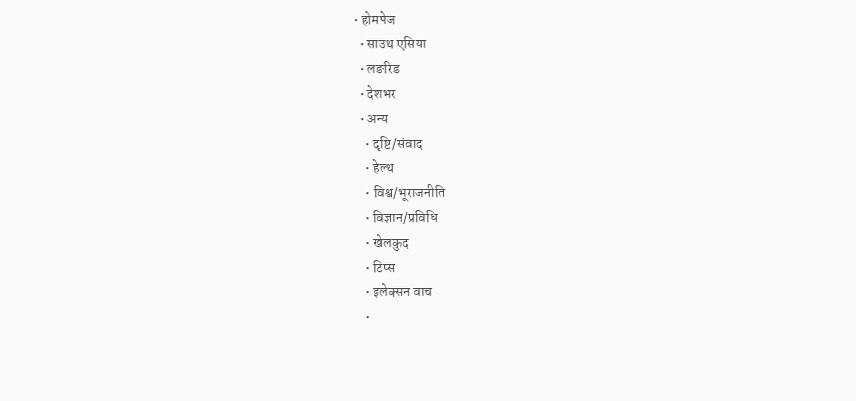• होमपेज
  • साउथ एसिया
  • लङरिड
  • देशभर
  • अन्य
    • दृष्टि/संवाद
    • हेल्थ
    • विश्व/भूराजनीति
    • विज्ञान/प्रविधि
    • खेलकुद
    • टिप्स
    • इलेक्सन वाच
    •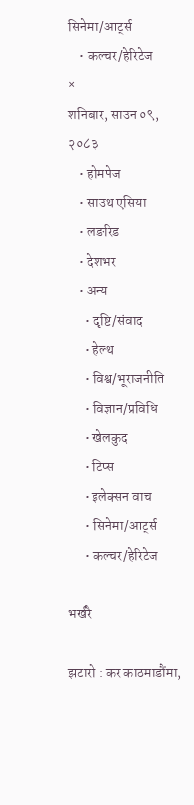सिनेमा/आर्ट्स
    • कल्चर/हेरिटेज
×
शनिबार, साउन ०९, २०८३
    • होमपेज
    • साउथ एसिया
    • लङरिड
    • देशभर
    • अन्य
      • दृष्टि/संवाद
      • हेल्थ
      • विश्व/भूराजनीति
      • विज्ञान/प्रविधि
      • खेलकुद
      • टिप्स
      • इलेक्सन वाच
      • सिनेमा/आर्ट्स
      • कल्चर/हेरिटेज

भर्खरै

झटारो : कर काठमाडौंमा,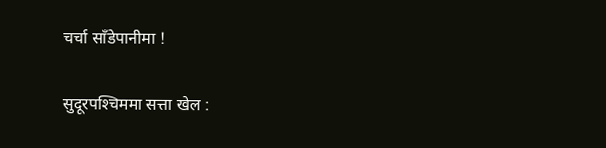चर्चा साँडेपानीमा !

सुदूरपश्‍चिममा सत्ता खेल :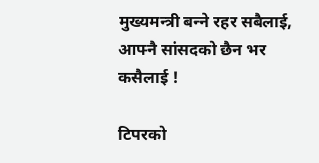मुख्यमन्त्री बन्‍ने रहर सबैलाई, आफ्नै सांसदको छैन भर कसैलाई !

टिपरको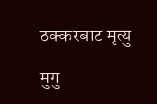ठक्करबाट मृत्यु

मुगु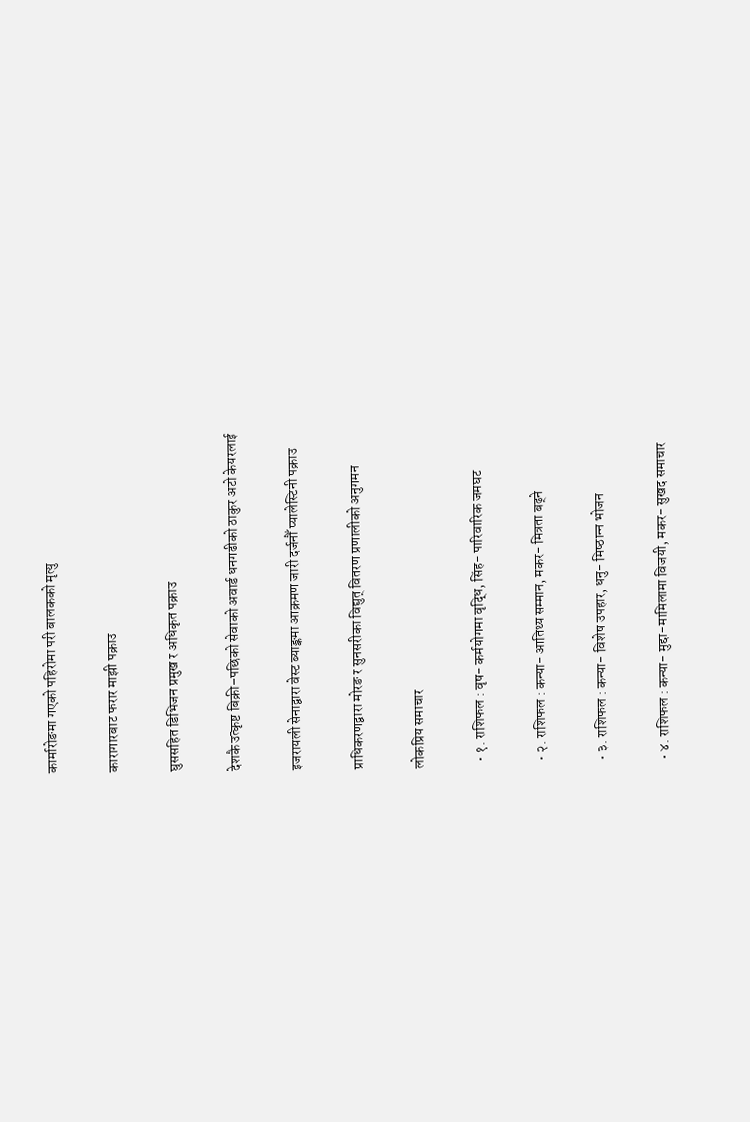कार्मारोङमा गएको पहिरोमा परी बालकको मृत्यु

कारागारबाट फरार माझी पक्राउ

घुससहित डिभिजन प्रमुख र अधिकृत पक्राउ

देशकै उत्कृष्ट बिक्री–पछिको सेवाको अवार्ड धनगढीको ठाकुर अटो केयरलाई

इजरायली सेनाद्वारा वेस्ट ब्याङ्कमा आक्रमण जारी दर्जनौँ प्यालेस्टिनी पक्राउ

प्राधिकरणद्वारा मोरङ र सुनसरीका विद्युत् वितरण प्रणालीको अनुगमन

लोकप्रिय समाचार

  • १. राशिफल : वृष- कर्मयोगमा वृद्धि, सिंह- पारिवारिक जमघट

  • २. राशिफल : कन्या- आतिथ्य सम्मान, मकर- मित्रता बढ्ने

  • ३. राशिफल : कन्या- विशेष उपहार, धनु- मिष्‍ठान्‍न भोजन

  • ४. राशिफल : कन्या- मुद्दा-मामिलामा विजयी, मकर- सुखद समाचार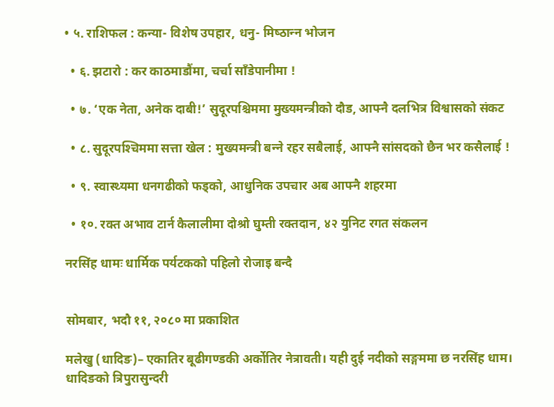• ५. राशिफल : कन्या- विशेष उपहार, धनु- मिष्‍ठान्‍न भोजन

  • ६. झटारो : कर काठमाडौंमा, चर्चा साँडेपानीमा !

  • ७. ‘एक नेता, अनेक दाबी!’ सुदूरपश्चिममा मुख्यमन्त्रीको दौड, आफ्नै दलभित्र विश्वासको संकट

  • ८. सुदूरपश्‍चिममा सत्ता खेल : मुख्यमन्त्री बन्‍ने रहर सबैलाई, आफ्नै सांसदको छैन भर कसैलाई !

  • ९. स्वास्थ्यमा धनगढीको फड्को, आधुनिक उपचार अब आफ्नै शहरमा

  • १०. रक्त अभाव टार्न कैलालीमा दोश्रो घुम्ती रक्तदान, ४२ युनिट रगत संकलन

नरसिंह धामः धार्मिक पर्यटकको पहिलो रोजाइ बन्दै


सोमबार, भदौ ११, २०८० मा प्रकाशित

मलेखु (धादिङ)– एकातिर बूढीगण्डकी अर्कोतिर नेत्रावती। यही दुई नदीको सङ्गममा छ नरसिंह धाम। धादिङको त्रिपुरासुन्दरी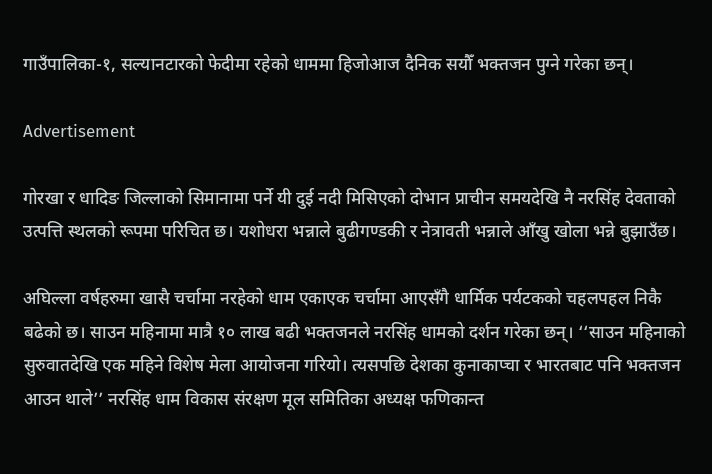गाउँपालिका-१, सल्यानटारको फेदीमा रहेको धाममा हिजोआज दैनिक सयौँ भक्तजन पुग्ने गरेका छन्।

Advertisement

गोरखा र धादिङ जिल्लाको सिमानामा पर्ने यी दुई नदी मिसिएको दोभान प्राचीन समयदेखि नै नरसिंह देवताको उत्पत्ति स्थलको रूपमा परिचित छ। यशोधरा भन्नाले बुढीगण्डकी र नेत्रावती भन्नाले आँखु खोला भन्ने बुझाउँछ।

अघिल्ला वर्षहरुमा खासै चर्चामा नरहेको धाम एकाएक चर्चामा आएसँगै धार्मिक पर्यटकको चहलपहल निकै बढेको छ। साउन महिनामा मात्रै १० लाख बढी भक्तजनले नरसिंह धामको दर्शन गरेका छन्। ‘‘साउन महिनाको सुरुवातदेखि एक महिने विशेष मेला आयोजना गरियो। त्यसपछि देशका कुनाकाप्चा र भारतबाट पनि भक्तजन आउन थाले’’ नरसिंह धाम विकास संरक्षण मूल समितिका अध्यक्ष फणिकान्त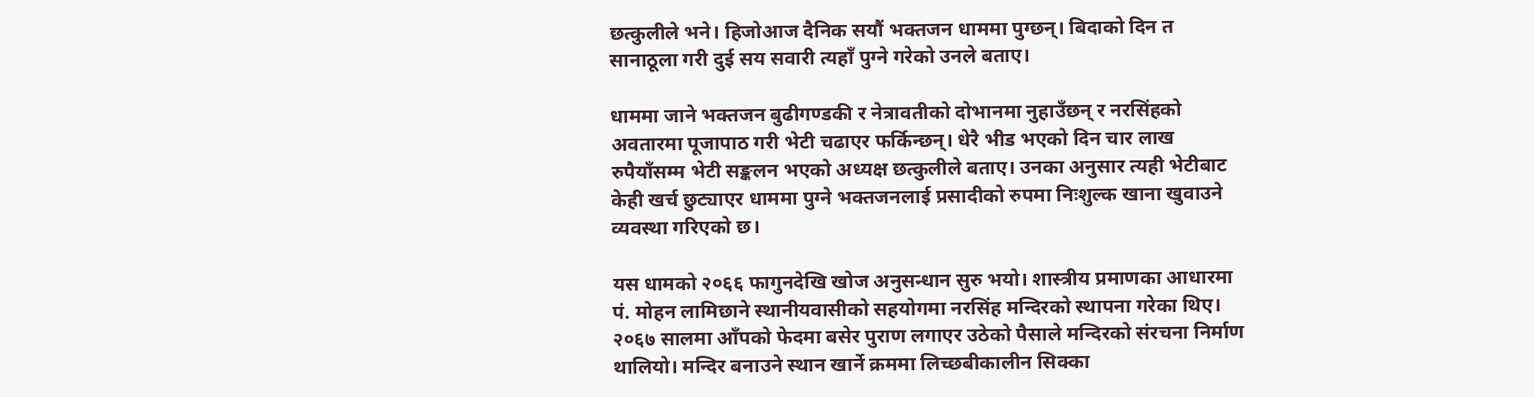छत्कुलीले भने। हिजोआज दैनिक सयौं भक्तजन धाममा पुग्छन्। बिदाको दिन त सानाठूला गरी दुई सय सवारी त्यहाँ पुग्ने गरेको उनले बताए।

धाममा जाने भक्तजन बुढीगण्डकी र नेत्रावतीको दोभानमा नुहाउँछन् र नरसिंहको अवतारमा पूजापाठ गरी भेटी चढाएर फर्किन्छन्। धेरै भीड भएको दिन चार लाख रुपैयाँसम्म भेटी सङ्कलन भएको अध्यक्ष छत्कुलीले बताए। उनका अनुसार त्यही भेटीबाट केही खर्च छुट्याएर धाममा पुग्ने भक्तजनलाई प्रसादीको रुपमा निःशुल्क खाना खुवाउने व्यवस्था गरिएको छ।

यस धामको २०६६ फागुनदेखि खोज अनुसन्धान सुरु भयो। शास्त्रीय प्रमाणका आधारमा पं. मोहन लामिछाने स्थानीयवासीको सहयोगमा नरसिंह मन्दिरको स्थापना गरेका थिए। २०६७ सालमा आँपको फेदमा बसेर पुराण लगाएर उठेको पैसाले मन्दिरको संरचना निर्माण थालियो। मन्दिर बनाउने स्थान खार्ने क्रममा लिच्छबीकालीन सिक्का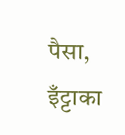पैसा, इँट्टाका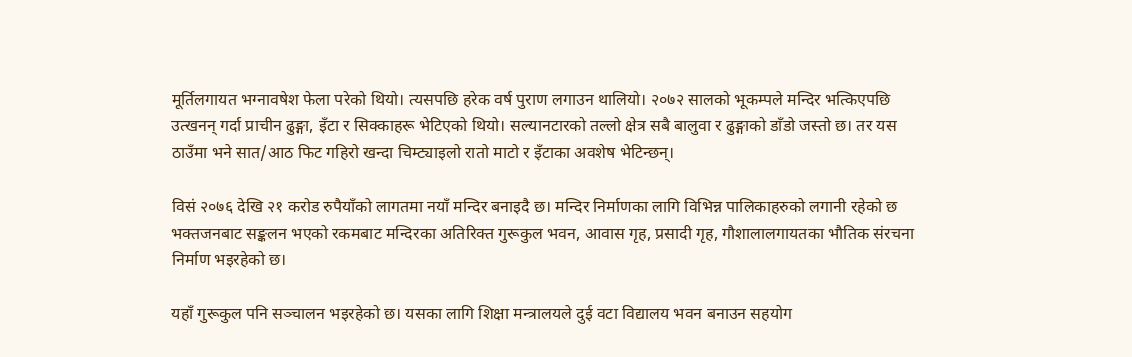मूर्तिलगायत भग्नावषेश फेला परेको थियो। त्यसपछि हरेक वर्ष पुराण लगाउन थालियो। २०७२ सालको भूकम्पले मन्दिर भत्किएपछि उत्खनन् गर्दा प्राचीन ढुङ्गा, इँटा र सिक्काहरू भेटिएको थियो। सल्यानटारको तल्लो क्षेत्र सबै बालुवा र ढुङ्गाको डाँडो जस्तो छ। तर यस ठाउँमा भने सात/आठ फिट गहिरो खन्दा चिम्ट्याइलो रातो माटो र इँटाका अवशेष भेटिन्छन्।

विसं २०७६ देखि २१ करोड रुपैयाँको लागतमा नयाँ मन्दिर बनाइदै छ। मन्दिर निर्माणका लागि विभिन्न पालिकाहरुको लगानी रहेको छ भक्तजनबाट सङ्कलन भएको रकमबाट मन्दिरका अतिरिक्त गुरूकुल भवन, आवास गृह, प्रसादी गृह, गौशालालगायतका भौतिक संरचना निर्माण भइरहेको छ।

यहाँ गुरूकुल पनि सञ्चालन भइरहेको छ। यसका लागि शिक्षा मन्त्रालयले दुई वटा विद्यालय भवन बनाउन सहयोग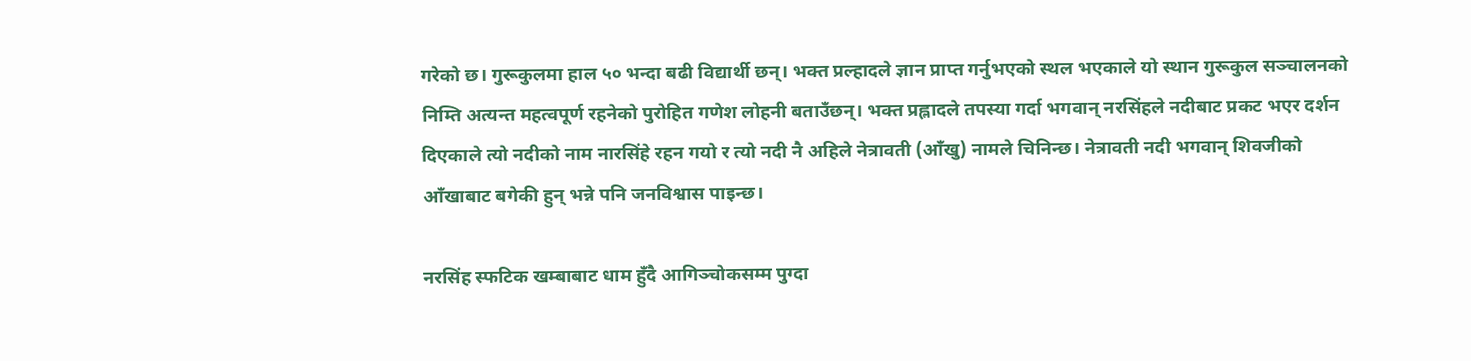गरेको छ। गुरूकुलमा हाल ५० भन्दा बढी विद्यार्थी छन्। भक्त प्रल्हादले ज्ञान प्राप्त गर्नुभएको स्थल भएकाले यो स्थान गुरूकुल सञ्चालनको निम्ति अत्यन्त महत्वपूर्ण रहनेको पुरोहित गणेश लोहनी बताउँछन्। भक्त प्रह्लादले तपस्या गर्दा भगवान् नरसिंहले नदीबाट प्रकट भएर दर्शन दिएकाले त्यो नदीको नाम नारसिंहे रहन गयो र त्यो नदी नै अहिले नेत्रावती (आँखु) नामले चिनिन्छ। नेत्रावती नदी भगवान् शिवजीको आँखाबाट बगेकी हुन् भन्ने पनि जनविश्वास पाइन्छ।

नरसिंह स्फटिक खम्बाबाट धाम हुँदै आगिञ्चोकसम्म पुग्दा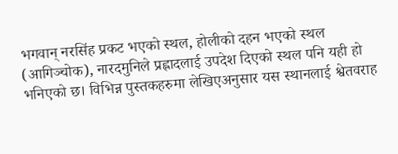भगवान् नरसिंह प्रकट भएको स्थल, होलीको दहन भएको स्थल (आगिञ्चोक), नारदमुनिले प्रह्लादलाई उपदेश दिएको स्थल पनि यही हो भनिएको छ। विभिन्न पुस्तकहरुमा लेखिएअनुसार यस स्थानलाई श्वेतवराह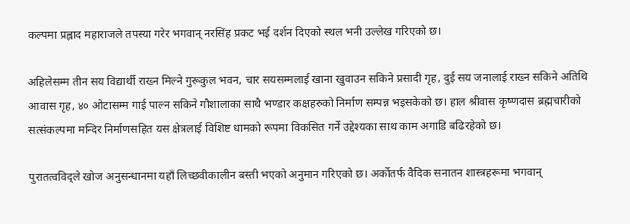कल्पमा प्रह्लाद महाराजले तपस्या गरेर भगवान् नरसिंह प्रकट भई दर्शन दिएको स्थल भनी उल्लेख गरिएको छ।

अहिलेसम्म तीन सय विद्यार्थी राख्न मिल्ने गुरूकुल भवन, चार सयसम्मलाई खाना खुवाउन सकिने प्रसादी गृह, दुई सय जनालाई राख्न सकिने अतिथि आवास गृह, ४० ओटासम्म गाई पाल्न सकिने गौशालाका साथै भण्डार कक्षहरुको निर्माण सम्पन्न भइसकेको छ। हाल श्रीवास कृष्णदास ब्रह्मचारीको सत्संकल्पमा मन्दिर निर्माणसहित यस क्षेत्रलाई विशिष्ट धामको रूपमा विकसित गर्ने उद्देश्यका साथ काम अगाडि बढिरहेको छ।

पुरातत्वविद्ले खोज अनुसन्धानमा यहाँ लिच्छवीकालीन बस्ती भएको अनुमान गरिएको छ। अर्कोतर्फ वैदिक सनातन शास्त्रहरूमा भगवान्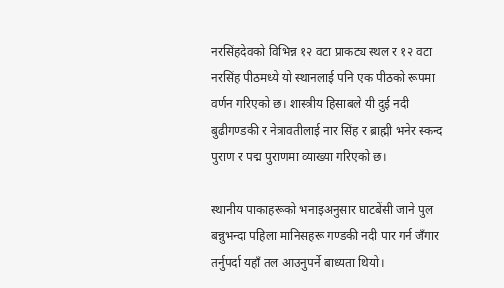नरसिंहदेवको विभिन्न १२ वटा प्राकट्य स्थल र १२ वटा नरसिंह पीठमध्ये यो स्थानलाई पनि एक पीठको रूपमा वर्णन गरिएको छ। शास्त्रीय हिसाबले यी दुई नदी बुढीगण्डकी र नेत्रावतीलाई नार सिंह र ब्राह्मी भनेर स्कन्द पुराण र पद्म पुराणमा व्याख्या गरिएको छ।

स्थानीय पाकाहरूको भनाइअनुसार घाटबेंसी जाने पुल बन्नुभन्दा पहिला मानिसहरू गण्डकी नदी पार गर्न जँगार तर्नुपर्दा यहाँ तल आउनुपर्ने बाध्यता थियो।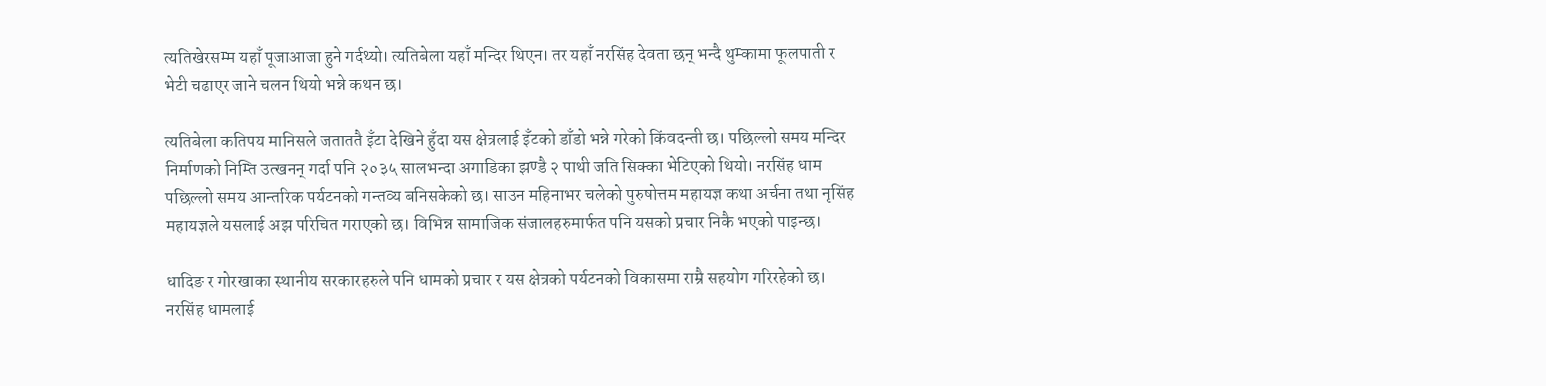त्यतिखेरसम्म यहाँ पूजाआजा हुने गर्दथ्यो। त्यतिबेला यहाँ मन्दिर थिएन। तर यहाँ नरसिंह देवता छन् भन्दै थुम्कामा फूलपाती र भेटी चढाएर जाने चलन थियो भन्ने कथन छ।

त्यतिबेला कतिपय मानिसले जताततै इँटा देखिने हुँदा यस क्षेत्रलाई इँटको डाँडो भन्ने गरेको किंवदन्ती छ। पछिल्लो समय मन्दिर निर्माणको निम्ति उत्खनन् गर्दा पनि २०३५ सालभन्दा अगाडिका झण्डै २ पाथी जति सिक्का भेटिएको थियो। नरसिंह धाम पछिल्लो समय आन्तरिक पर्यटनको गन्तव्य बनिसकेको छ। साउन महिनाभर चलेको पुरुषोत्तम महायज्ञ कथा अर्चना तथा नृसिंह महायज्ञले यसलाई अझ परिचित गराएको छ। विभिन्न सामाजिक संजालहरुमार्फत पनि यसको प्रचार निकै भएको पाइन्छ।

धादिङ र गोरखाका स्थानीय सरकारहरुले पनि धामको प्रचार र यस क्षेत्रको पर्यटनको विकासमा राम्रै सहयोग गरिरहेको छ। नरसिंह धामलाई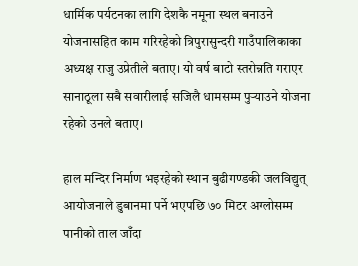धार्मिक पर्यटनका लागि देशकै नमूना स्थल बनाउने योजनासहित काम गरिरहेको त्रिपुरासुन्दरी गाउँपालिकाका अध्यक्ष राजु उप्रेतीले बताए। यो वर्ष बाटो स्तरोन्नति गराएर सानाठूला सबै सवारीलाई सजिलै धामसम्म पुर्‍याउने योजना रहेको उनले बताए।

हाल मन्दिर निर्माण भइरहेको स्थान बुढीगण्डकी जलविद्युत् आयोजनाले डुबानमा पर्ने भएपछि ७० मिटर अग्लोसम्म पानीको ताल जाँदा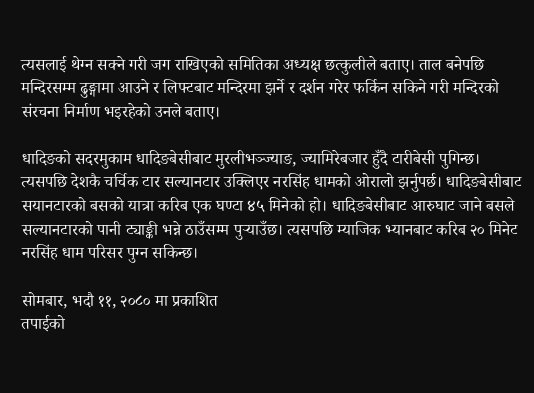त्यसलाई थेग्न सक्ने गरी जग राखिएको समितिका अध्यक्ष छत्कुलीले बताए। ताल बनेपछि मन्दिरसम्म ढुङ्गामा आउने र लिफ्टबाट मन्दिरमा झर्ने र दर्शन गरेर फर्किन सकिने गरी मन्दिरको संरचना निर्माण भइरहेको उनले बताए।

धादिङको सदरमुकाम धादिङबेसीबाट मुरलीभञ्ज्याङ, ज्यामिरेबजार हुँदै टारीबेसी पुगिन्छ। त्यसपछि देशकै चर्चिक टार सल्यानटार उक्लिएर नरसिंह धामको ओरालो झर्नुपर्छ। धादिङबेसीबाट सयानटारको बसको यात्रा करिब एक घण्टा ४५ मिनेको हो। धादिङबेसीबाट आरुघाट जाने बसले सल्यानटारको पानी ट्याङ्की भन्ने ठाउँसम्म पुर्‍याउँछ। त्यसपछि म्याजिक भ्यानबाट करिब २० मिनेट नरसिंह धाम परिसर पुग्न सकिन्छ।

सोमबार, भदौ ११, २०८० मा प्रकाशित
तपाईको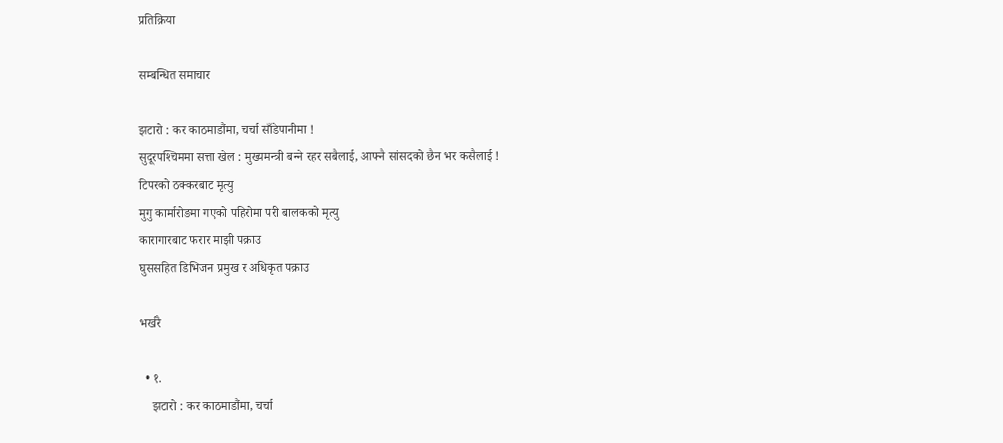प्रतिक्रिया

सम्बन्धित समाचार

झटारो : कर काठमाडौंमा, चर्चा साँडेपानीमा !
सुदूरपश्‍चिममा सत्ता खेल : मुख्यमन्त्री बन्‍ने रहर सबैलाई, आफ्नै सांसदको छैन भर कसैलाई !
टिपरको ठक्करबाट मृत्यु
मुगु कार्मारोङमा गएको पहिरोमा परी बालकको मृत्यु
कारागारबाट फरार माझी पक्राउ
घुससहित डिभिजन प्रमुख र अधिकृत पक्राउ

भर्खरै

  • १.
    झटारो : कर काठमाडौंमा, चर्चा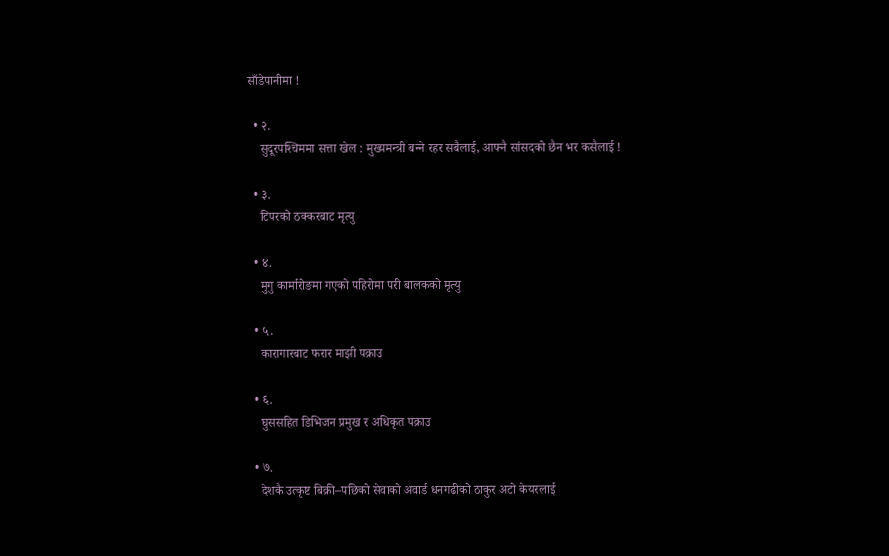साँडेपानीमा !

  • २.
    सुदूरपश्‍चिममा सत्ता खेल : मुख्यमन्त्री बन्‍ने रहर सबैलाई, आफ्नै सांसदको छैन भर कसैलाई !

  • ३.
    टिपरको ठक्करबाट मृत्यु

  • ४.
    मुगु कार्मारोङमा गएको पहिरोमा परी बालकको मृत्यु

  • ५.
    कारागारबाट फरार माझी पक्राउ

  • ६.
    घुससहित डिभिजन प्रमुख र अधिकृत पक्राउ

  • ७.
    देशकै उत्कृष्ट बिक्री–पछिको सेवाको अवार्ड धनगढीको ठाकुर अटो केयरलाई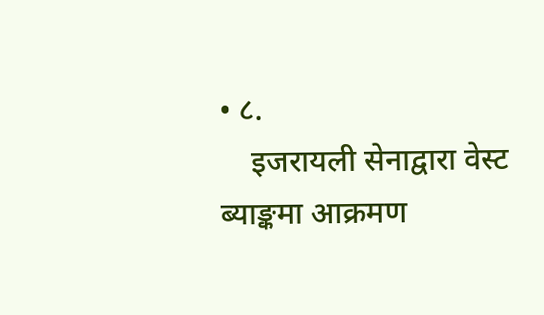• ८.
    इजरायली सेनाद्वारा वेस्ट ब्याङ्कमा आक्रमण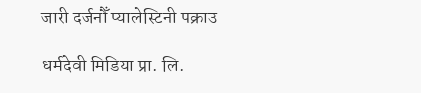जारी दर्जनौँ प्यालेस्टिनी पक्राउ

धर्मदेवी मिडिया प्रा. लि.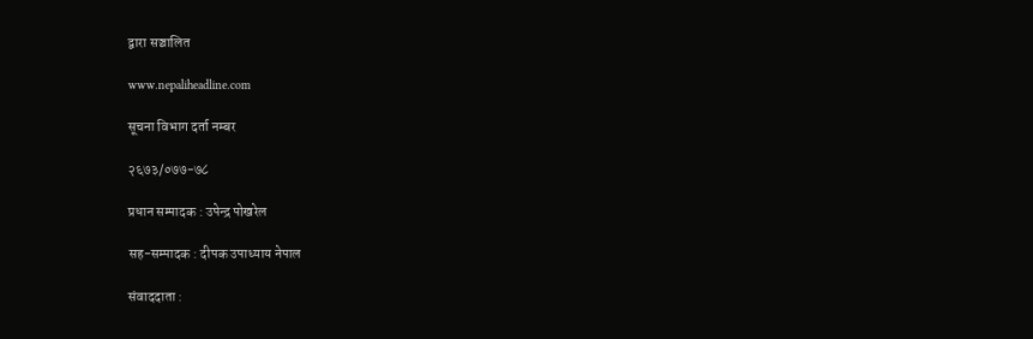द्वारा सञ्चालित

www.nepaliheadline.com

सूचना विभाग दर्ता नम्बर

२६७३/०७७-७८

प्रधान सम्पादक : उपेन्द्र पोखरेल

सह-सम्पादक : दीपक उपाध्याय नेपाल

संवाददाता :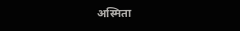अस्मिता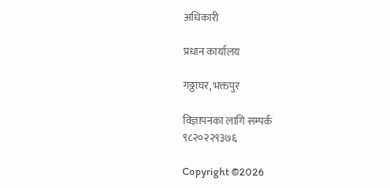अधिकारी

प्रधान कार्यालय

गठ्ठाघर, भक्तपुर

विज्ञापनका लागि सम्पर्क
९८२०२२९३७६

Copyright ©2026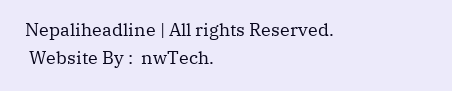Nepaliheadline | All rights Reserved.
 Website By :  nwTech.